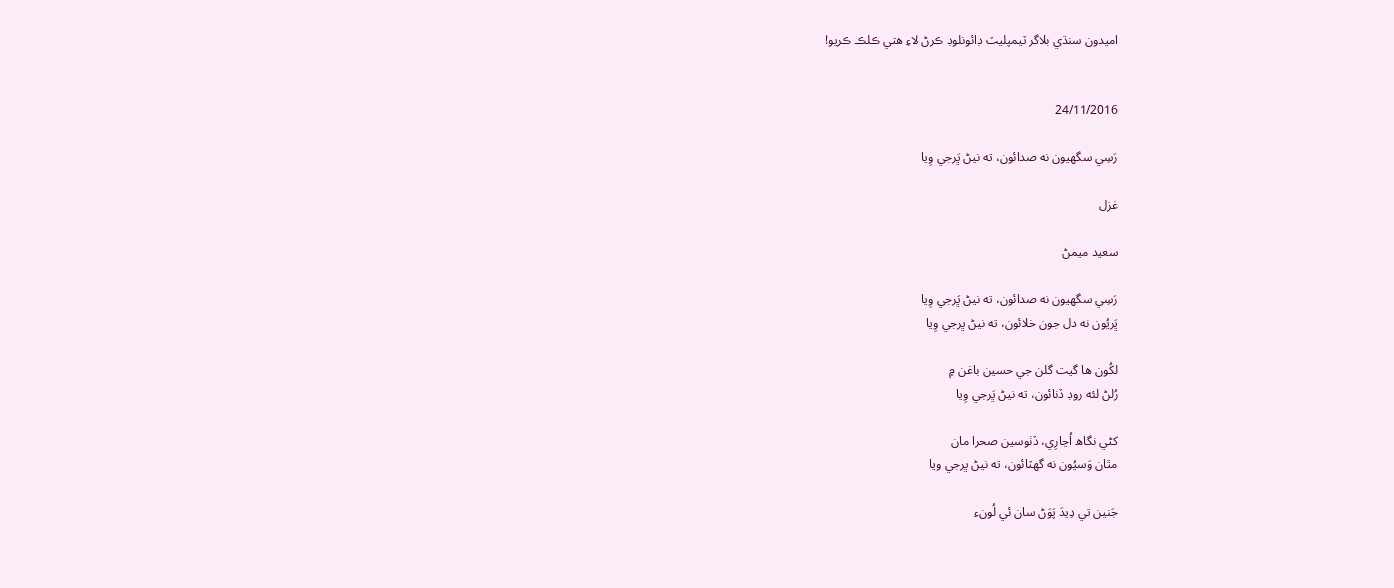امیدون سنڌي بلاگر ٽيمپليٽ ڊائونلوڊ ڪرڻ لاءِ هتي ڪلڪ ڪريو!


24/11/2016

رَسِي سگھيون نه صدائون، ته نيڻ ڀَرجي وِيا

غزل

سعيد ميمڻ

رَسِي سگھيون نه صدائون، ته نيڻ ڀَرجي وِيا
ڀَريُون نه دل جون خلائون، ته نيڻ ڀرجي وِيا

لکُون ھا گيت گلن جي حسين باغن ۾
رُلڻ لئه روڊ ڏنائون، ته نيڻ ڀَرجي وِيا

کڻي نگاھ اُڃارِي، ڏٺوسين صحرا مان
مٿان وَسيُون نه گھٽائون، ته نيڻ ڀرجي ويا

جَنين تي دِيدَ پَوَڻ سان ئي لُونء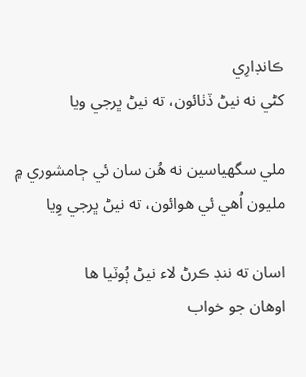ڪانڊارِي
کڻي نه نيڻ ڏٺائون، ته نيڻ ڀرجي ويا

ملي سگھياسين نه ھُن سان ئي ڄامشوري ۾
مليون اُھي ئي ھوائون، ته نيڻ ڀرجي وِيا

اسان ته ننڊ ڪرڻ لاء نيڻ ٻُوٽيا ھا
اوھان جو خواب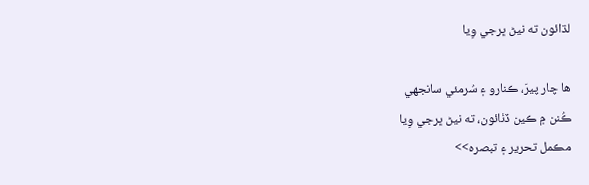لڌائون ته نيڻ ڀرجي وِيا

ھا چار پيرَ، ڪنارو ۽ سُرمئي سانجھي
ڪُنن ۾ ڪين ڏٺائون، ته نيڻ ڀرجي وِيا
مڪمل تحرير ۽ تبصره>>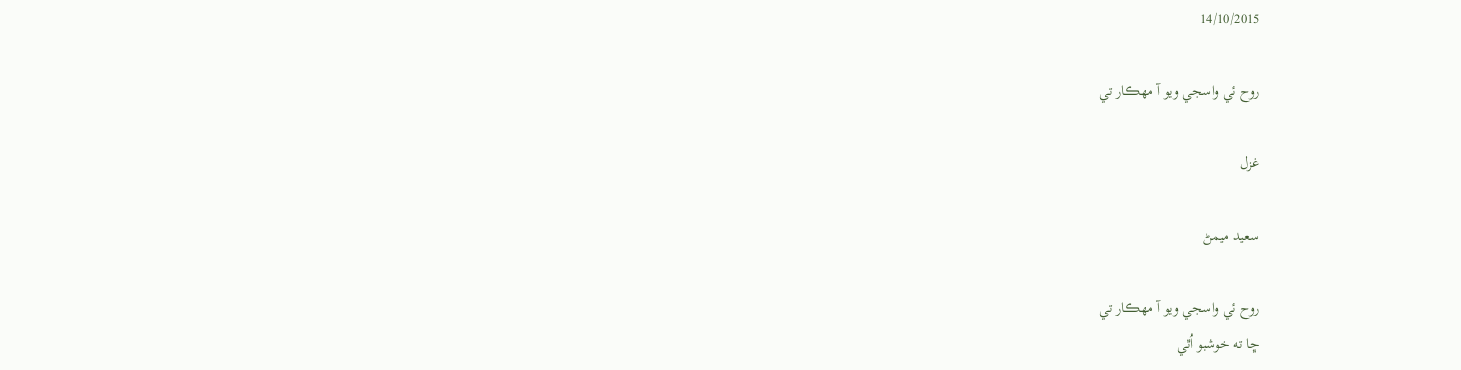14/10/2015

روح ئي واسجي ويو آ مهڪار تي

غزل

سعيد ميمڻ

روح ئي واسجي ويو آ مهڪار تي
ڇا ته خوشبو اُٿي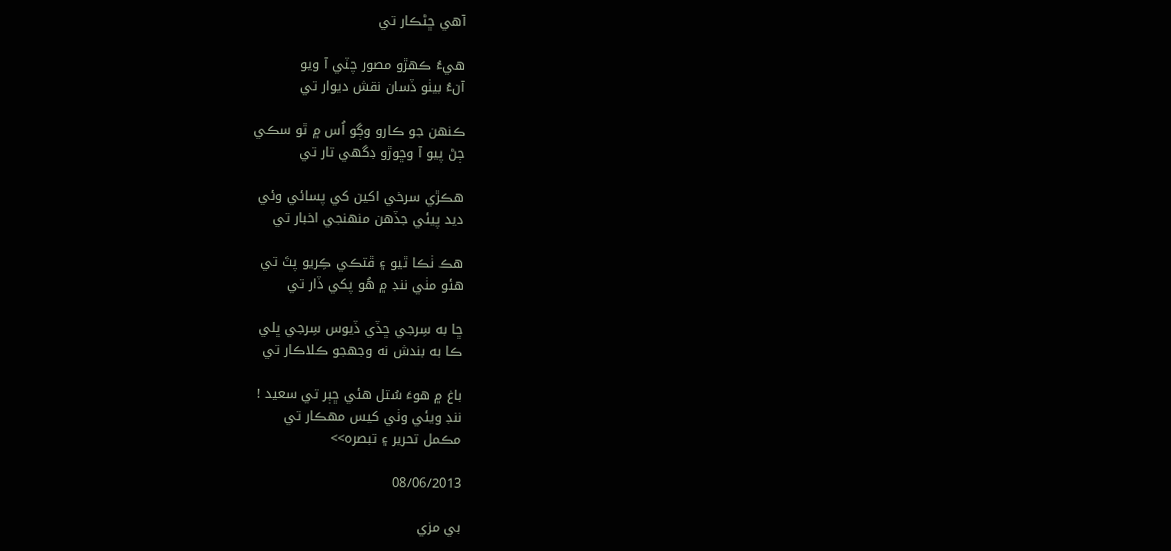آهي ڇڻڪار تي

هيءُ ڪهڙو مصور چٽي آ ويو
آنءُ بيٺو ڏسان نقش ديوار تي

ڪنهن جو ڪارو وڳو اُس ۾ ٿو سڪي
ڄڻ پيو آ وڇوڙو ڊگهي تار تي

هڪڙي سرخي اکين کي پسائي وئي
ديد پيئي جڏهن منهنجي اخبار تي

هڪ ٺڪا ٿيو ۽ ڦتڪي ڪِريو پٽَ تي
هئو مٺي ننڊ ۾ هُو پکي ڏار تي

ڇا به سِرجي ڇڏي ڏيوس سِرجي ڀلي
ڪا به بندش نه وجهجو ڪلاڪار تي

باغ ۾ هوءَ سُتل هئي ڇٻر تي سعيد !
ننڊ ويئي وٺي کيس مهڪار تي
مڪمل تحرير ۽ تبصره>>

08/06/2013

بي مزي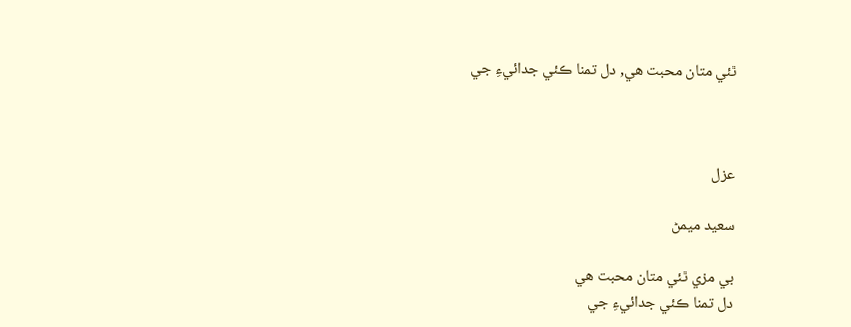ٿئي متان محبت هي, دل تمنا ڪئي جدائيءِ جي



عزل

سعيد ميمڻ

بي مزي ٿئي متان محبت هي
دل تمنا ڪئي جدائيءِ جي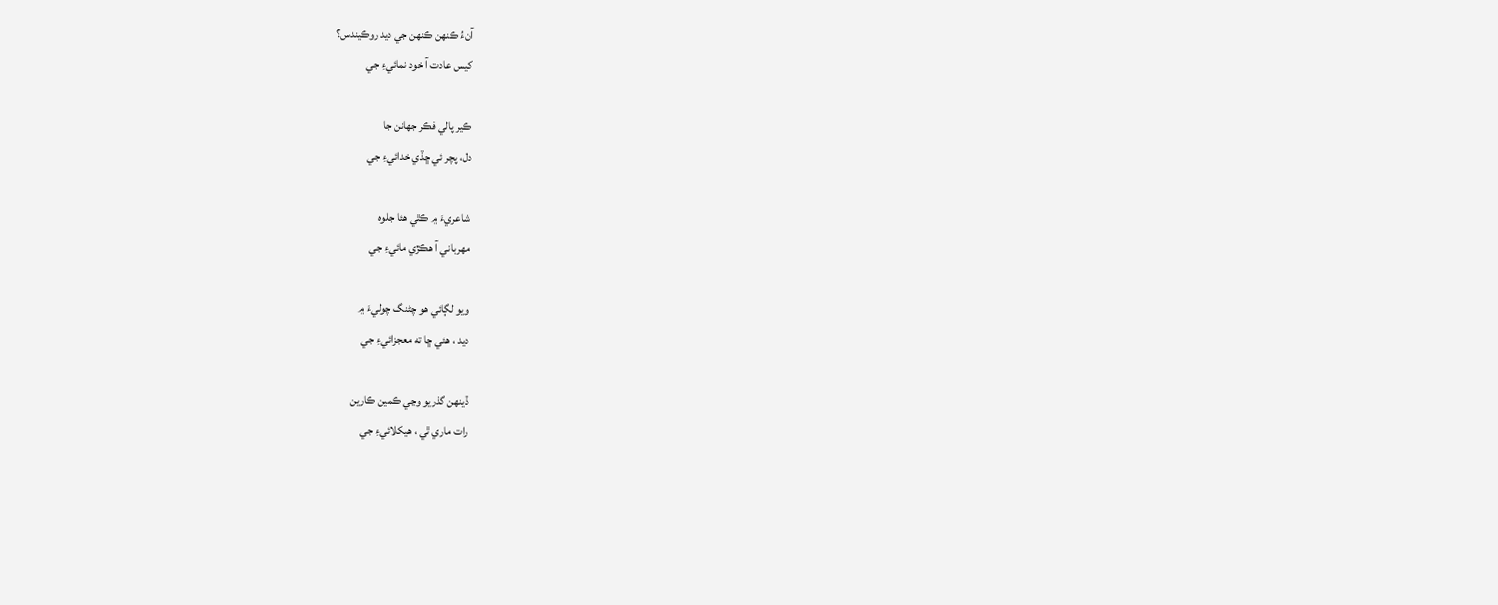آنءُ ڪنهن ڪنهن جي ديد روڪيندس؟
کيس عادت آ خود نمائيءِ جي

ڪير پالي فڪر جھانن جا
دل، پچر ئي ڇڏي خدائيءِ جي

شاعريءَ ۾ ڪٿي هئا جلوه
مهرباني آ هڪڙي مائيءِ جي

ويو لڳائي هو چڻنگ چوليءَ ۾
ديد ، هئي ڇا ته معجزائيءِ جي

ڏينهن گذريو وڃي ڪمين ڪارين
رات ماري ٿي ، هيکلائيءِ جي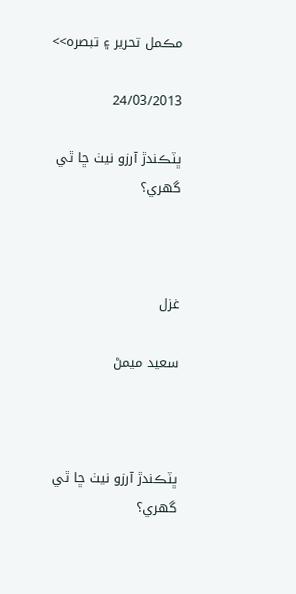مڪمل تحرير ۽ تبصره>>

24/03/2013

ڀٽڪندڙ آرزو نيٺ ڇا ٿي گهري؟



غزل

سعيد ميمڻ



ڀٽڪندڙ آرزو نيٺ ڇا ٿي گهري؟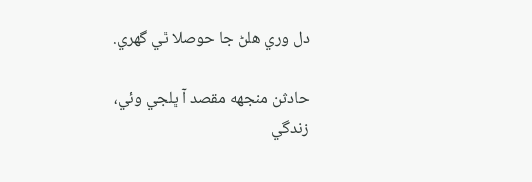دل وري هلڻ جا حوصلا ٿي گهري.

حادثن منجهه مقصد آ ڀلجي وئي،
زندگي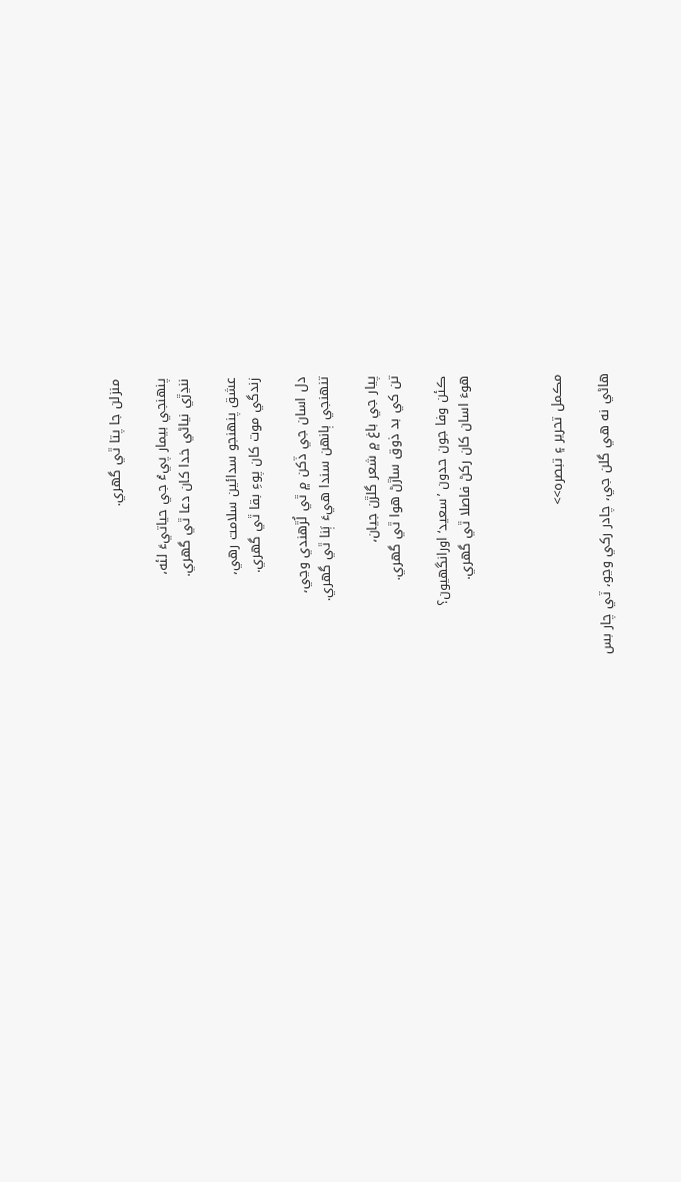منزلن جا پتا ٿي گهري.

پنهنجي بيمار پيءُ جي حياتيءَ لئه،
ننڍڙي نياڻي خدا کان دعا ٿي گهري.

عشق پنهنجو سدائين سلامت رهي،
زندگي موت کان پوءِ بقا ٿي گهري.

دل اسان جي ڏکن ۾ ٿي لُڙهندي وڃي،
تنهنجي ٻانهن سندا هيءَ ٻَنا ٿي گهري.

پيار جي باغ ۾ شعر گلڙن جيان،
تن کي بد ذوق ساڙڻ هوا ٿي گهري.

ڪئن وفا جون حدون ’سعيد‘ اورانگهيون؟
هوءَ اسان کان رکڻ فاصلا ٿي گهري.



مڪمل تحرير ۽ تبصره>>

هاڻي نه هي گلن جي، چادر رکي وڃو، ٽي چار بس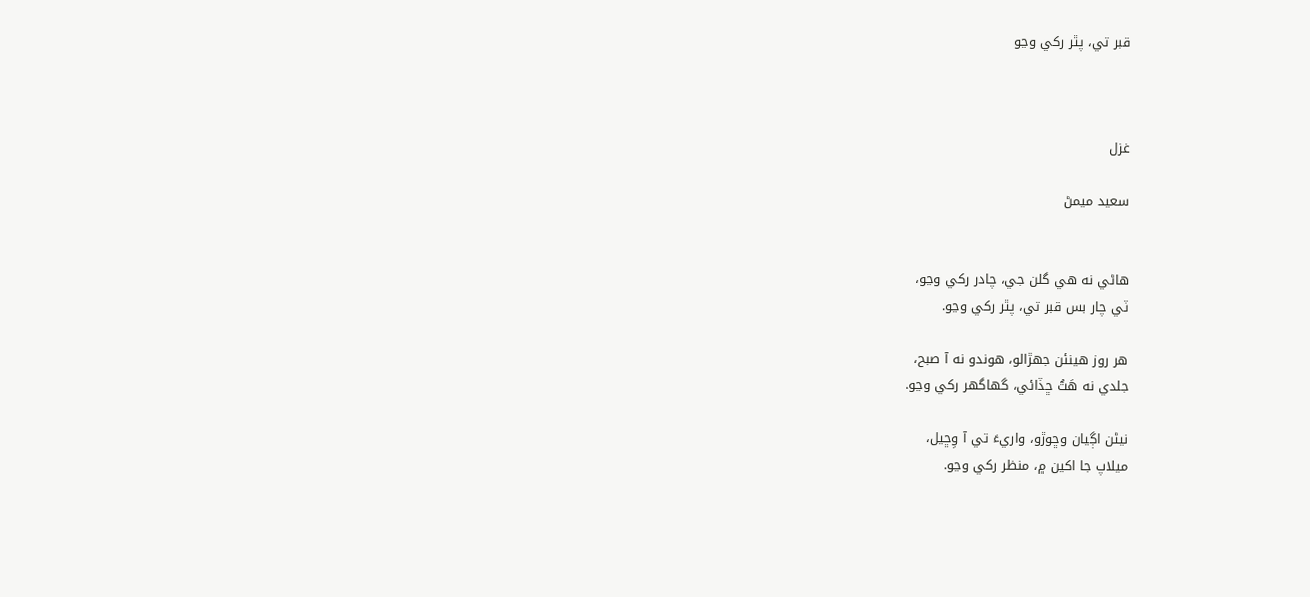قبر تي، پٿر رکي وڃو



غزل

سعيد ميمڻ


هاڻي نه هي گلن جي، چادر رکي وڃو،
ٽي چار بس قبر تي، پٿر رکي وڃو.

هر روز هينئن جهڙالو، هوندو نه آ صبح،
جلدي نه هَٿُ ڇڏائي، گهاگهر رکي وڃو.

نيڻن اڳيان وڇوڙو، واريءَ تي آ وِڇيل،
ميلاپ جا اکين ۾، منظر رکي وڃو.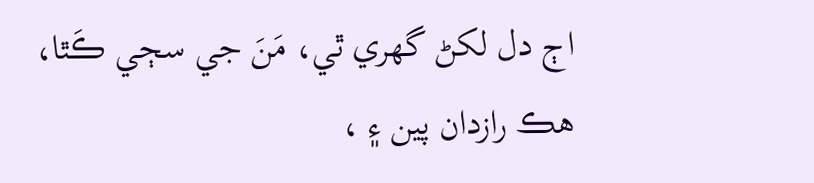اڄ دل لکڻ گهري ٿي، مَنَ جي سڄي ڪَٿا،
هڪ رازدان پين ۽ ،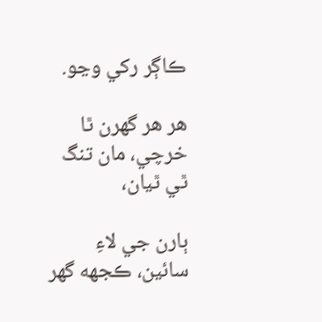ڪاڳر رکي وڃو.

هر هر گهرن ٿا خرچي، مان تنگ ٿي ٿيان،

ٻارن جي لاءِ سائين، ڪجهه گهر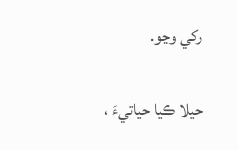رکي وڃو.

حيلا ڪيا حياتيءَ ،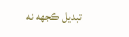تبديل ڪجهه نه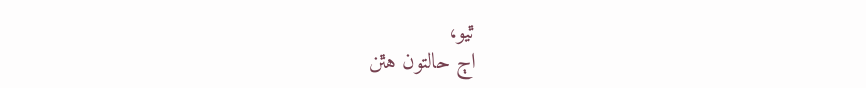ٿيو،
اڄ حالتون هٿن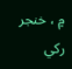۾ ، خنجر رکي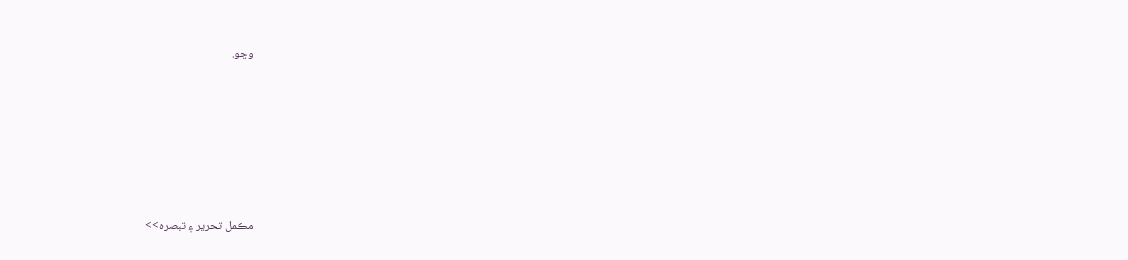وڃو.






مڪمل تحرير ۽ تبصره>>